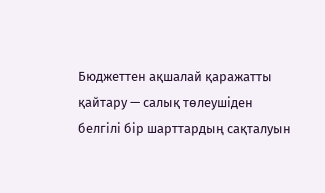Бюджеттен ақшалай қаражатты қайтару — салық төлеушіден белгілі бір шарттардың сақталуын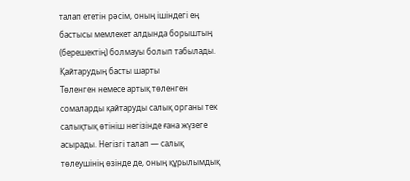талап ететін рәсім, оның ішіндегі ең бастысы мемлекет алдында борыштың (берешектің) болмауы болып табылады.
Қайтарудың басты шарты
Төленген немесе артық төленген сомаларды қайтаруды салық органы тек салықтық өтініш негізінде ғана жүзеге асырады. Негізгі талап — салық төлеушінің өзінде де, оның құрылымдық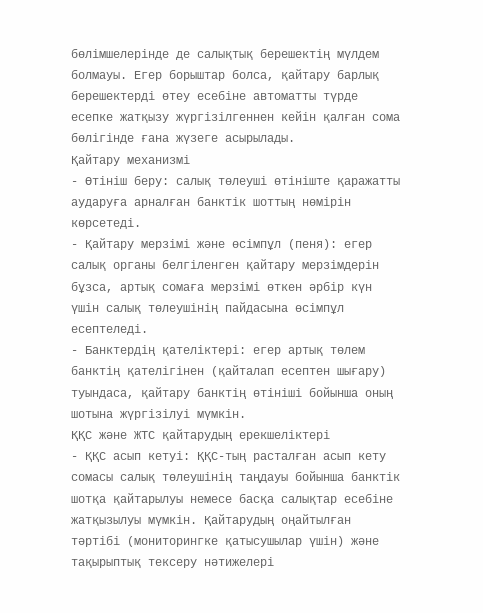бөлімшелерінде де салықтық берешектің мүлдем болмауы. Егер борыштар болса, қайтару барлық берешектерді өтеу есебіне автоматты түрде есепке жатқызу жүргізілгеннен кейін қалған сома бөлігінде ғана жүзеге асырылады.
Қайтару механизмі
- Өтініш беру: салық төлеуші өтініште қаражатты аударуға арналған банктік шоттың нөмірін көрсетеді.
- Қайтару мерзімі және өсімпұл (пеня): егер салық органы белгіленген қайтару мерзімдерін бұзса, артық сомаға мерзімі өткен әрбір күн үшін салық төлеушінің пайдасына өсімпұл есептеледі.
- Банктердің қателіктері: егер артық төлем банктің қателігінен (қайталап есептен шығару) туындаса, қайтару банктің өтініші бойынша оның шотына жүргізілуі мүмкін.
ҚҚС және ЖТС қайтарудың ерекшеліктері
- ҚҚС асып кетуі: ҚҚС-тың расталған асып кету сомасы салық төлеушінің таңдауы бойынша банктік шотқа қайтарылуы немесе басқа салықтар есебіне жатқызылуы мүмкін. Қайтарудың оңайтылған тәртібі (мониторингке қатысушылар үшін) және тақырыптық тексеру нәтижелері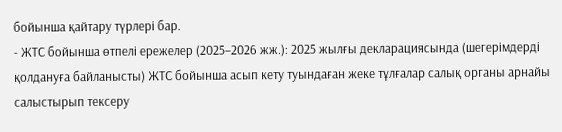бойынша қайтару түрлері бар.
- ЖТС бойынша өтпелі ережелер (2025–2026 жж.): 2025 жылғы декларациясында (шегерімдерді қолдануға байланысты) ЖТС бойынша асып кету туындаған жеке тұлғалар салық органы арнайы салыстырып тексеру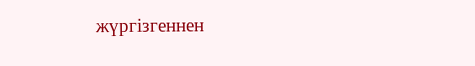жүргізгеннен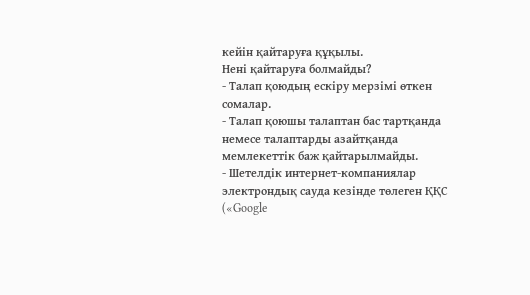кейін қайтаруға құқылы.
Нені қайтаруға болмайды?
- Талап қоюдың ескіру мерзімі өткен сомалар.
- Талап қоюшы талаптан бас тартқанда немесе талаптарды азайтқанда мемлекеттік баж қайтарылмайды.
- Шетелдік интернет-компаниялар электрондық сауда кезінде төлеген ҚҚС («Google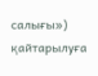салығы») қайтарылуға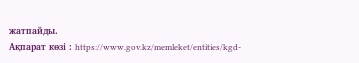жатпайды.
Ақпарат көзі : https://www.gov.kz/memleket/entities/kgd-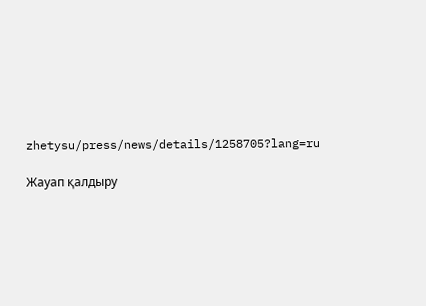zhetysu/press/news/details/1258705?lang=ru

Жауап қалдыру